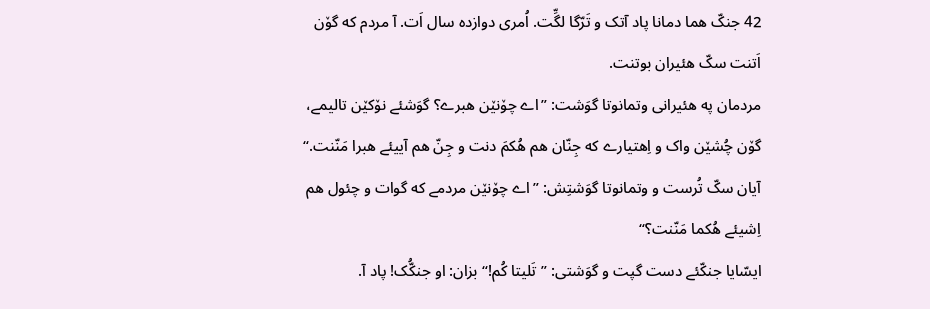42 جنکّ هما دمانا پاد آتک و تَرّگا لگِّت. اُمری دوازده سال اَت. آ مردم که گۆن اَتنت سکّ هئیران بوتنت.
مردمان په هئیرانی وتمانوتا گوَشت: ”اے چۆنێن هبرے؟ گوَشئے نۆکێن تالیمے، گۆن چُشێن واک و اِهتیارے که جِنّان هم هُکمَ دنت و جِنّ هم آییئے هبرا مَنّنت.“
آیان سکّ تُرست و وتمانوتا گوَشتِش: ”اے چۆنێن مردمے که گوات و چئول هم اِشیئے هُکما مَنّنت؟“
ایسّایا جنکّئے دست گپت و گوَشتی: ”تَلیتا کُم!“ بزان: او جنکُّک! پاد آ.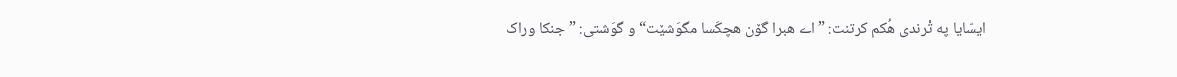ایسّایا په تْرندی هُکم کرتنت: ”اے هبرا گۆن هچکَسا مگوَشێت“ و گوَشتی: ”جنکا وراک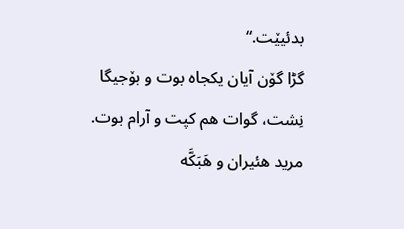بدئیێت.“
گڑا گۆن آیان یکجاه بوت و بۆجیگا نِشت، گوات هم کپت و آرام بوت. مرید هئیران و هَبَکَّه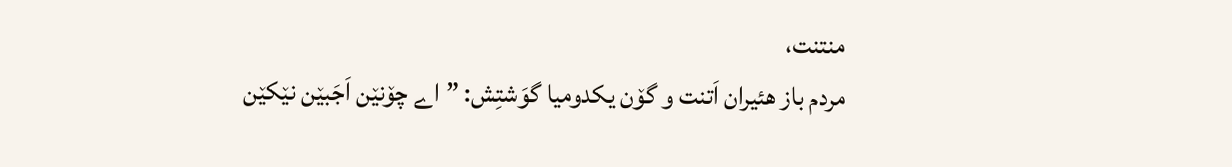منتنت،
مردم باز هئیران اَتنت و گۆن یکدومیا گوَشتِش: ”اے چۆنێن اَجَبێن نێکێن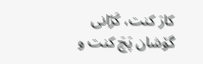کارَ کنت، کَرّانی گۆشان پَچَ کنت و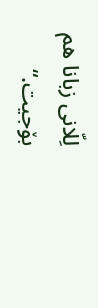لِلّانی زبانا هم بۆجیت.“